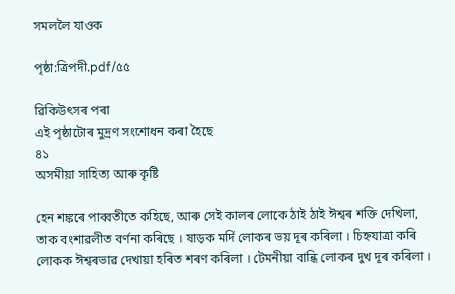সমললৈ যাওক

পৃষ্ঠা:ত্ৰিপদী.pdf/৫৫

ৱিকিউৎসৰ পৰা
এই পৃষ্ঠাটোৰ মুদ্ৰণ সংশোধন কৰা হৈছে
৪১
অসমীয়া সাহিত্য আৰু কৃষ্টি

হেন শঙ্কৰে পাব্বতীতে কহিছে, আৰু সেই কালৰ লোকে ঠাই ঠাই ঈশ্বৰ শক্তি দেখিলা, তাক বংশাৱলীত বৰ্ণনা কৰিছে । ষাড়ক মৰ্দি লোকৰ ভয় দূৰ কৰিলা । চিহ্নযাত্ৰা কৰি লোকক ঈশ্বৰভাৱ দেখায়া হৰিত শৰণ কৰিলা । টেমনীয়া বান্ধি লোকৰ দুখ দূৰ কৰিলা ।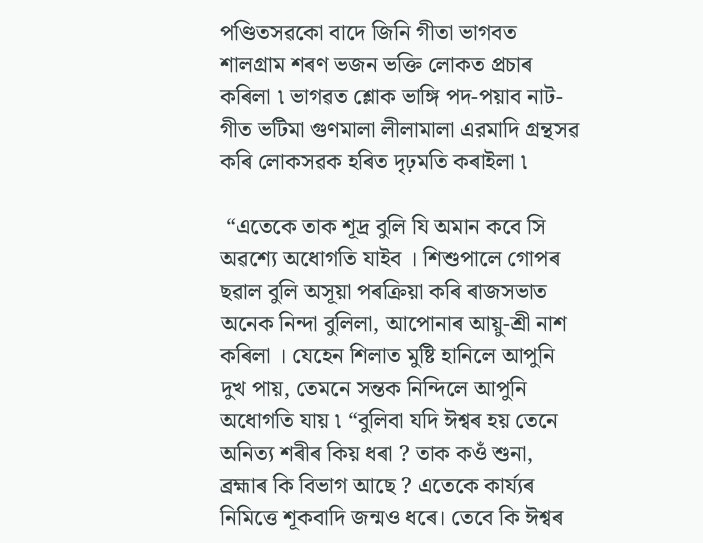পণ্ডিতসৱকো বাদে জিনি গীতা ভাগবত শালগ্রাম শৰণ ভজন ভক্তি লোকত প্ৰচাৰ কৰিলা ৷ ভাগৱত শ্লোক ভাঙ্গি পদ-পয়াব নাট-গীত ভটিমা গুণমালা লীলামালা এরমাদি গ্রন্থসৱ কৰি লোকসৱক হৰিত দৃঢ়মতি কৰাইলা ৷

 “এতেকে তাক শূদ্র বুলি যি অমান কবে সি অৱশ্যে অধোগতি যাইব । শিশুপালে গোপৰ ছৱাল বুলি অসূয়া পৰক্ৰিয়া কৰি ৰাজসভাত অনেক নিন্দা বুলিলা, আপোনাৰ আয়ু-শ্ৰী নাশ কৰিলা । যেহেন শিলাত মুষ্টি হানিলে আপুনি দুখ পায়, তেমনে সন্তক নিন্দিলে আপুনি অধোগতি যায় ৷ “বুলিবা যদি ঈশ্বৰ হয় তেনে অনিত্য শৰীৰ কিয় ধৰা ? তাক কওঁ শুনা, ব্রহ্মাৰ কি বিভাগ আছে ? এতেকে কাৰ্য্যৰ নিমিত্তে শূকবাদি জন্মও ধৰে। তেবে কি ঈশ্বৰ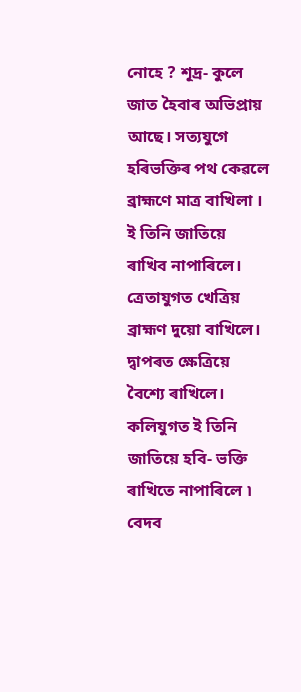নোহে ? শূদ্র- কুলে জাত হৈবাৰ অভিপ্ৰায় আছে। সত্যযুগে হৰিভক্তিৰ পথ কেৱলে ব্ৰাহ্মণে মাত্র বাখিলা । ই তিনি জাতিয়ে ৰাখিব নাপাৰিলে। ত্রেতাযুগত খেত্রিয় ব্রাহ্মণ দুয়ো বাখিলে। দ্বাপৰত ক্ষেত্রিয়ে বৈশ্যে ৰাখিলে। কলিযুগত ই তিনি জাতিয়ে হবি- ভক্তি ৰাখিতে নাপাৰিলে ৷ বেদব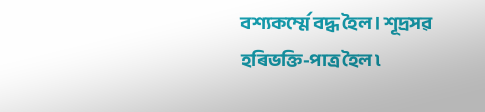বশ্যকৰ্ম্মে বদ্ধ হৈল। শূদ্রসৱ হৰিভক্তি-পাত্ৰ হৈল ৷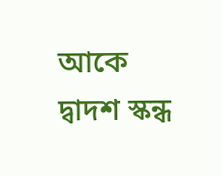আকে দ্বাদশ স্কন্ধ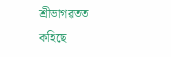শ্ৰীভাগৱতত কহিছে